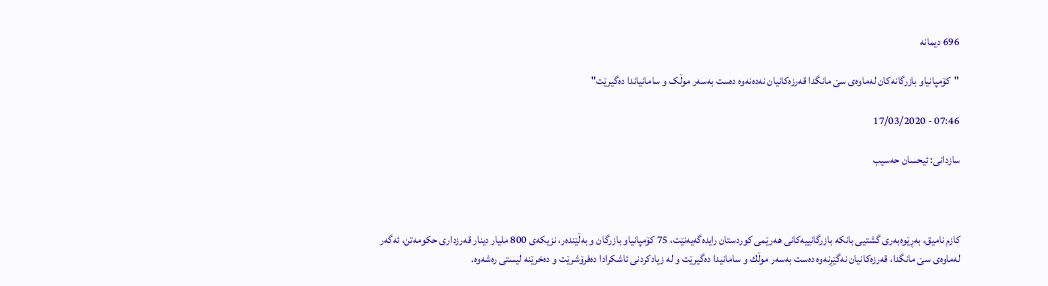696 دیمانە

"کۆمپانیاو بازرگانەکان لەماوەى سێ مانگدا قەرزەکانیان نەدەنەوە دەست بەسەر موڵک و سامانیاندا دەگیرێت"

07:46 - 17/03/2020

سازدانی: ئیحسان حەسیب



کازم نامیق، به‌ڕێوه‌به‌ری گشتیی بانکه‌ بازرگانییەکانی هه‌رێمی کوردستان رایده‌گه‌یه‌نێت، 75 كۆمپانیاو بازرگان و به‌ڵێنده‌ر، نزیكه‌ی 800 ملیار دینار قه‌رزداری حكومه‌تن، ئه‌گه‌ر له‌ماوه‌ی سێ مانگدا، قه‌رزه‌كانیان نه‌گێڕنه‌وه‌ ده‌ست به‌سه‌ر موڵك و سامانیدا ده‌گیرێت و له ‌زیادكردنی ئاشكرادا ده‌فرۆشرێت و ده‌خرێنه‌ لیستی ره‌شه‌وه‌.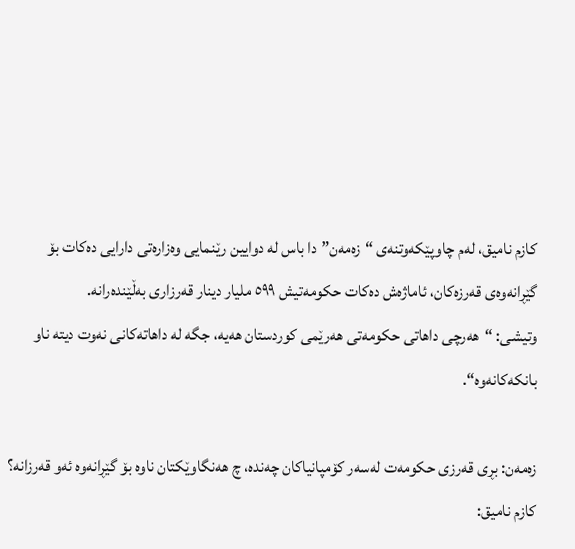کازم نامیق، له‌م چاوپێكه‌وتنه‌ی “زه‌مه‌ن”دا باس له‌ دوایین رێنمایی وه‌زاره‌تی دارایی ده‌كات بۆ گێڕانه‌وه‌ی قه‌رزه‌كان، ئاماژه‌ش ده‌كات حکومەتیش ٥٩٩ ملیار دینار قەرزارى بەڵێندەرانە.
وتیشى: “هه‌رچی داهاتی حكومه‌تی هه‌رێمی كوردستان هه‌یه‌، جگه‌ له ‌داهاته‌كانی نه‌وت دیته‌ ناو بانكه‌كانه‌وه‌“.

زه‌مه‌ن: بڕی قه‌رزی حكومه‌ت له‌سه‌ر كۆمپانیاكان چه‌نده‌، چ هه‌نگاوێكتان ناوه‌ بۆ گێڕانه‌وه‌ ئه‌و قه‌رزانه‌‌؟
كازم نامیق: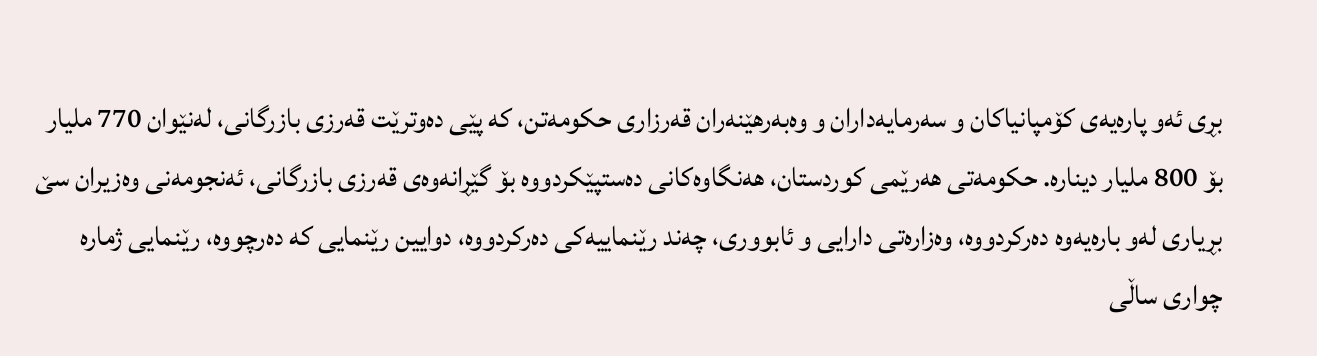بڕی ئه‌و پاره‌یه‌ی كۆمپانیاكان و سه‌رمایه‌داران و وه‌به‌رهێنه‌ران قه‌رزاری حكومه‌تن، كه‌ پێی ده‌وترێت قه‌رزی بازرگانی، له‌نێوان 770 ملیار بۆ 800 ملیار دیناره‌. حكومه‌تی هه‌رێمی كوردستان، هه‌نگاوه‌كانی ده‌ستپێكردووه‌ بۆ گێڕانه‌وه‌ی قه‌رزی بازرگانی، ئه‌نجومه‌نی وه‌زیران سێ بڕیاری له‌و باره‌یه‌وه‌ ده‌ركردووه‌‌، وه‌زاره‌تی دارایی و ئابووری، چه‌ند رێنماییه‌کی ده‌ركردووه‌، دوایین رێنمایی كه‌ ده‌رچووه‌، رێنمایی ژماره‌ چواری ساڵی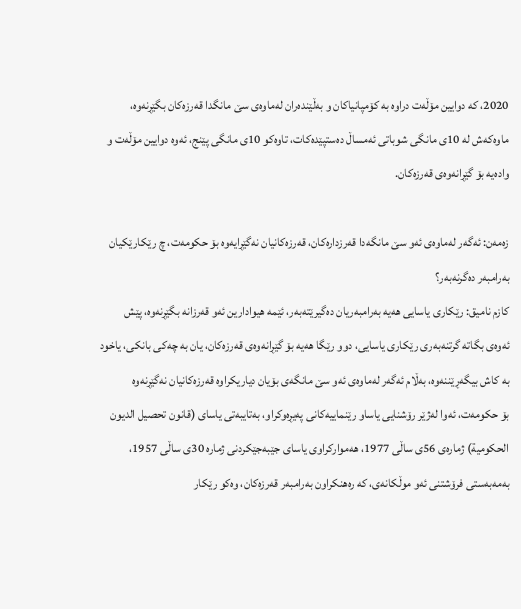2020، كه‌ دوایین مۆڵه‌ت دراوه‌ به‌ كۆمپانیاكان و به‌ڵێنده‌ران له‌ماوه‌ی سێ مانگدا قه‌رزه‌كان بگێڕنه‌وه‌، ماوه‌كه‌ش‌ له‌ 10ی مانگی شوباتی ئه‌مساڵ ده‌ستپێده‌كات، تاوه‌كو 10ی مانگی پێنج، ئه‌وه‌ دوایین مۆڵه‌ت و واده‌یه‌ بۆ گێڕانه‌وه‌ی قه‌رزه‌كان.

زه‌مه‌ن: ئه‌گه‌ر له‌ماوه‌ی ئه‌و سێ مانگه‌دا قه‌رزداره‌كان، قه‌رزه‌كانیان نه‌گێڕایه‌وه‌ بۆ حكومه‌ت، چ رێكارێكیان به‌رامبه‌ر ده‌گرنه‌به‌ر؟
كازم نامیق: رێكاری یاسایی هه‌یه‌ به‌رامبه‌ریان ده‌گیرێته‌به‌ر، ئێمه‌ هیوادارین ئه‌و قه‌رزانه‌ بگێڕنه‌وه‌، پێش ئه‌وه‌ی بگاته‌ گرتنه‌به‌ری رێكاری یاسایی، دوو رێگا هه‌یه‌ بۆ گێڕانه‌وه‌ی قه‌رزه‌كان، یان به ‌چه‌كی بانكی، یاخود به ‌كاش بیگه‌ڕێننه‌وه‌، به‌ڵام ئه‌گه‌ر له‌ماوه‌ی ئه‌و سێ مانگه‌ی بۆیان دیاریكراوه‌ قه‌رزه‌كانیان‌ نه‌گێڕنه‌وه‌ بۆ ‌حكومه‌ت، ئه‌وا له‌ژێر رۆشنایی یاساو رێنماییه‌كانی په‌یڕه‌وكراو، به‌تایبه‌تی یاسای (قانون تحصیل الدیون الحكومیة) ژماره‌ی 56ی ساڵی 1977، هه‌مواركراوی یاسای جێبه‌جێكردنی ژماره‌ 30ی ساڵی 1957، به‌مه‌به‌ستی فرۆشتنی ئه‌و موڵكانه‌ی، كه‌ ره‌هنكراون به‌رامبه‌ر قه‌رزه‌كان، وه‌كو رێكار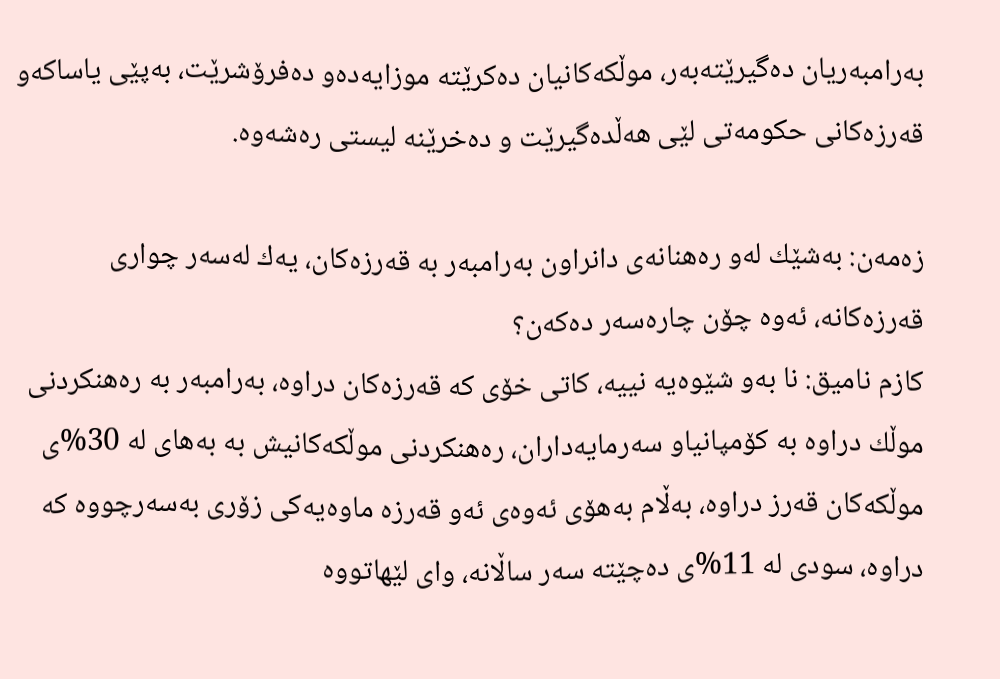به‌رامبه‌ریان ده‌گیرێته‌به‌ر، موڵكه‌كانیان ده‌كرێته‌ موزایه‌ده‌و ده‌فرۆشرێت، به‌پێی یاساكەو قه‌رزه‌كانی حكومه‌تی لێی هه‌ڵده‌گیرێت و ده‌خرێنه‌ لیستی ره‌شه‌وه‌‌.

زه‌مه‌ن: به‌شێك له‌و ره‌هنانه‌ی دانراون به‌رامبه‌ر به ‌قه‌رزه‌كان، یه‌ك له‌سه‌ر چواری قه‌رزه‌كانه‌، ئه‌وه‌ چۆن چاره‌سه‌ر ده‌كه‌ن؟
كازم نامیق: نا به‌و شێوه‌یه‌ نییه‌، كاتی خۆی كه‌ قه‌رزه‌كان دراوه‌، به‌رامبه‌ر به ‌ره‌هنكردنی موڵك دراوه به‌ كۆمپانیاو سه‌رمایه‌داران‌، ره‌هنكردنی موڵكه‌كانیش به ‌به‌های له‌ 30%ی موڵكه‌كان قه‌رز دراوه‌، به‌ڵام به‌هۆی ئه‌وه‌ی ئه‌و قه‌رزه‌ ماوه‌یه‌كی زۆری به‌سه‌رچووه‌‌ كه‌ دراوه‌، سودی له‌ 11%ی ده‌چێته‌ سه‌ر ساڵانه‌، وای لێهاتووه‌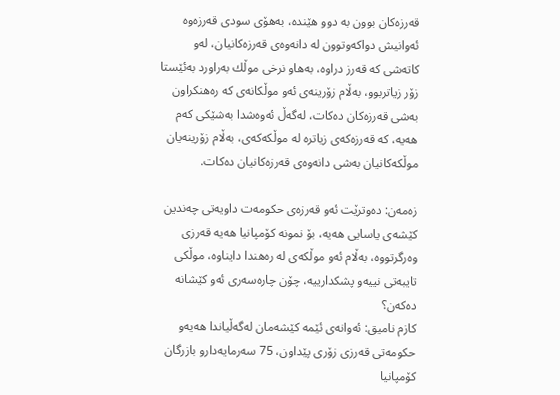قه‌رزه‌كان بوون به‌ دوو هێنده‌، به‌هۆی سودی قه‌رزه‌وه ئه‌وانیش دواكه‌وتوون له ‌دانه‌وه‌ی قه‌رزه‌كانیان، له‌و كاته‌شی كه‌ قه‌رز دراوه‌، به‌هاو نرخی موڵك به‌راورد به‌ئێستا زۆر زیاتربوو، به‌ڵام زۆرینه‌ی ئه‌و موڵكانه‌ی كه‌ رەهنكراون به‌شی قه‌رزه‌كان ده‌كات، له‌گه‌ڵ ئه‌وه‌شدا به‌شێكی كه‌م هه‌یه‌، كه‌ قه‌رزه‌كه‌ی زیاتره‌ له ‌موڵكه‌كه‌ی، به‌ڵام زۆرینه‌یان موڵكه‌كانیان به‌شی دانه‌وه‌ی قه‌رزه‌كانیان ده‌كات.

زه‌مه‌ن: ده‌و‌ترێت ئه‌و قه‌رزه‌ی حكومه‌ت داویه‌تی چه‌ندین كێشه‌ی یاسایی هه‌یه‌، بۆ نمونه‌ كۆمپانیا هه‌یه‌ قه‌رزی وه‌رگرتووه‌، به‌ڵام ئه‌و موڵكه‌ی له‌ ره‌هندا دایناوه‌، موڵكی تایبه‌تی نییه‌و پشكدارییه‌، چۆن چاره‌سه‌ری ئه‌و كێشانه‌ ده‌كه‌ن؟
كازم نامیق: ئه‌وانه‌ی ئێمه‌ كێشه‌مان له‌گه‌ڵیاندا هه‌یه‌و حكومه‌تی قه‌رزی زۆری پێداون، 75 سه‌رمایه‌دارو بازرگان كۆمپانیا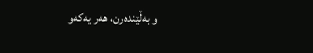و به‌ڵێنده‌رن، هه‌ر یه‌كه‌و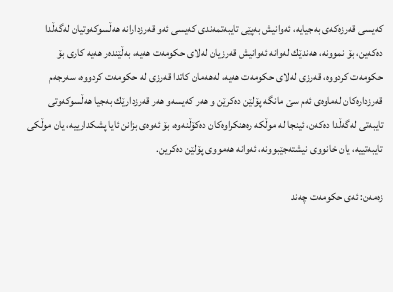كه‌یسی قه‌رزه‌كه‌ی به‌جیایه‌، ئه‌وانیش به‌پێی تایبه‌تمه‌ندی كه‌یسی ئه‌و قه‌رزدارانه‌ هه‌ڵسوكه‌وتیان له‌گه‌ڵدا ده‌كەین، بۆ نموونه‌، هه‌ندێك له‌وانه‌ ئه‌وانیش قه‌رزیان له‌لای حكومه‌ت هه‌یه‌، به‌ڵێنده‌ر هه‌یه كاری بۆ حكومه‌ت كردووه‌، قه‌رزی له‌لای حكومه‌ت هه‌یه‌، له‌هه‌مان كاتدا قه‌رزی له ‌حكومه‌ت كردووه‌، سه‌رجه‌م قه‌رزداره‌كان‌ له‌ماوه‌ی ئه‌م سێ مانگه‌ پۆلێن ده‌كرێن و هه‌ر كه‌یسه‌و هه‌ر قه‌رزدارێك به‌جیا هه‌ڵسوكه‌وتی تایبه‌تی له‌گه‌ڵدا ده‌كه‌ن، ئینجا له ‌موڵكه‌ ره‌‌هنكراوه‌كان ده‌كۆڵنه‌وه‌، بۆ ئه‌وه‌ی بزانن ئایا پشكدارییه‌، یان موڵكی تایبه‌تییه‌، یان خانووی نیشته‌جێبوونه‌، ئه‌وانه‌ هه‌مووی پۆلێن ده‌كرین.

زه‌مه‌ن: ئه‌ی حكومه‌ت چه‌ند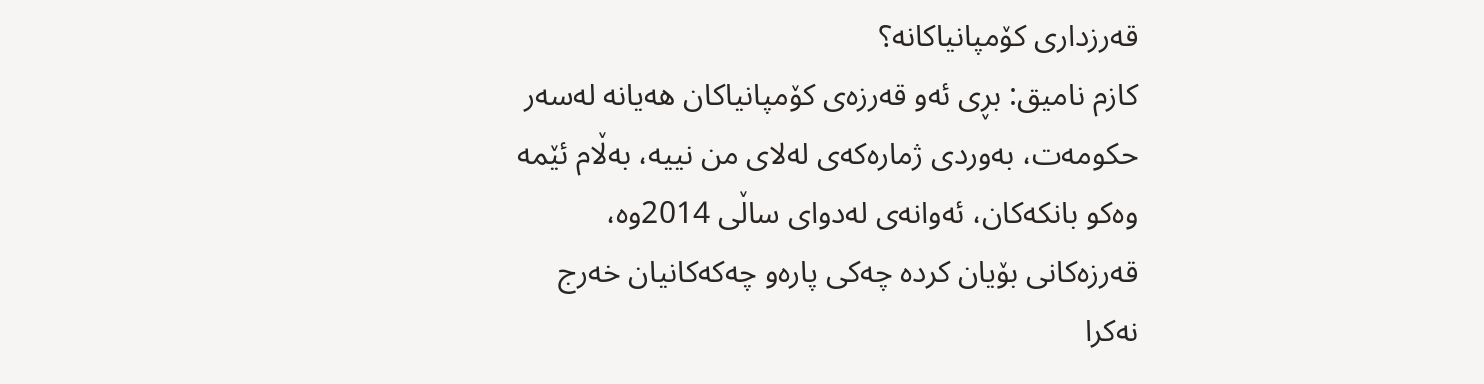قه‌رزداری كۆمپانیاكانه‌؟
كازم نامیق: بڕی ئه‌و قه‌رزه‌ی كۆمپانیاكان هه‌یانه‌ له‌سه‌ر حكومه‌ت، به‌وردی ژماره‌كه‌ی له‌لای من نییه‌، به‌ڵام ئێمه‌ وه‌كو بانكه‌كان، ئه‌وانه‌ی له‌دوای ساڵی 2014وه‌، قه‌رزه‌كانی بۆیان كرده‌ چه‌كی پاره‌و چه‌كه‌كانیان خه‌رج نه‌كرا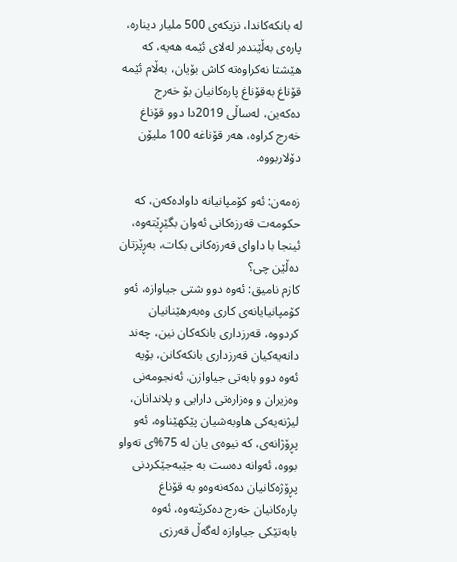له ‌بانكه‌كاندا، نزیكه‌ی 500 ملیار دیناره‌، پاره‌ی به‌ڵێنده‌ر له‌لای ئێمه‌ هه‌یه‌، كه‌ هێشتا نه‌كراوه‌ته‌ كاش بۆیان، به‌ڵام ئێمه‌ قۆناغ به‌قۆناغ پاره‌كانیان بۆ خه‌رج ده‌كه‌ین، له‌ساڵی 2019دا دوو قۆناغ خه‌رج كراوه‌، هه‌ر قۆناغه‌ 100 ملیۆن دۆلاربووه‌.

زه‌مه‌ن: ئه‌و كۆمپانیانه‌ داواده‌كه‌ن، كه‌ حكومه‌ت قه‌رزه‌كانی ئه‌وان بگێڕێته‌وه‌، ئینجا با داوای قه‌رزه‌كانی بكات، به‌ڕێزتان ده‌ڵێن چی؟
كازم نامیق: ئه‌وه‌ دوو شتی جیاوازه‌، ئه‌و كۆمپانیایانه‌ی كاری وه‌به‌رهێنانیان كردووه‌، قه‌رزداری بانكه‌كان نین، چه‌ند دانه‌یه‌كیان قه‌رزداری بانكه‌كانن، بۆیه‌ ئه‌وه‌ دوو بابه‌تی جیاوازن. ئه‌نجومه‌نی وه‌زیران و وه‌زاره‌تی دارایی و پلاندانان، لیژنه‌یه‌كی هاوبه‌شیان پێكهێناوه‌، ئه‌و پڕۆژانه‌ی، كه‌ نیوه‌ی یان له‌ 75%ی ته‌واو بووه‌، ئه‌وانه‌ ده‌ست به ‌جێبه‌جێكردنی پڕۆژه‌كانیان ده‌كه‌نه‌وه‌و به ‌قۆناغ پاره‌كانیان خه‌رج ده‌كرێته‌وه‌، ئه‌وه‌ بابه‌تێكی جیاوازه‌ له‌گه‌ڵ قه‌رزی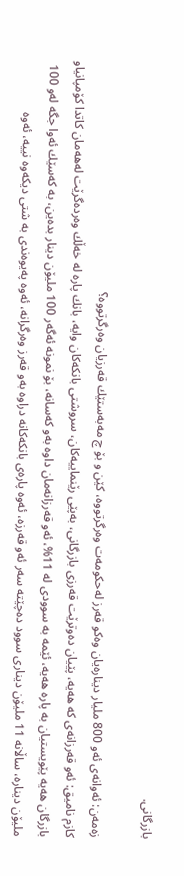بازرگانی.

زه‌مه‌ن: ئه‌وانه‌ی ئه‌و 800 ملیار دیناره‌یان وه‌كو قه‌رز له‌حكومه‌ت وه‌رگرتووه‌، كێن و بۆ چ مه‌به‌ستێك قه‌رزیان وه‌رگرتووه‌؟
كازم نامیق: ئه‌و قه‌رزانه‌ی كه‌ هه‌یه‌، پێیان ده‌وترێت قه‌رزی بازرگانی، به‌پێى رێنماییه‌كان، سروشتی بانكه‌كان وایه‌، بانك پاره‌ له‌ خه‌ڵك وه‌رده‌گرێت له‌هه‌مان كاتدا كۆمپانیاو بازرگان هه‌یه‌ پێویستیان به ‌پاره‌ هه‌یه‌، ئێمه‌ به‌ سوودی له‌ 11%، ئه‌و قه‌رزانه‌مان داوه‌ به‌و كه‌سانه‌، بۆ نمونه‌ ئه‌گه‌ر 100 ملیۆن دینار بده‌ین، به ‌كه‌سێك ئه‌وا جگه‌ له‌و 100 ملیۆن دیناره‌، ساڵانه‌ 11 ملیۆن دیناری سوود ده‌چێته‌ سه‌ر ئه‌و قه‌رزه‌، ئه‌وه‌ پاره‌ی بانكه‌كانه‌ دراوه‌ به‌و قه‌رز وه‌رگرانه‌، ئه‌وه‌ په‌یوه‌ندی به‌ شتی دیكه‌وه‌ نییه‌، ئه‌وه‌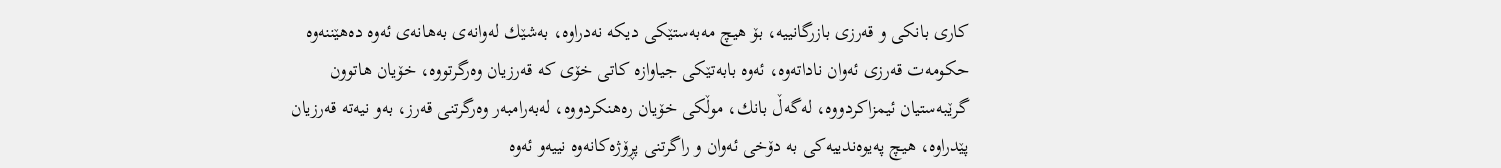كاری بانكی و قه‌رزی بازرگانییه‌، بۆ هیچ مه‌به‌ستێكی دیكه‌ نه‌دراوه‌، به‌شێك له‌وانه‌ی به‌هانه‌ی ئه‌وه‌ ده‌هێننه‌وه‌ حكومه‌ت قه‌رزی ئه‌وان ناداته‌وه‌، ئه‌وه‌ بابه‌تێكی جیاوازه‌ كاتی خۆی كه‌ قه‌رزیان وه‌رگرتووه‌، خۆیان هاتوون گرێبه‌ستیان ئیمزاكردووه‌، له‌گه‌ڵ بانك، موڵكی خۆیان ره‌هنكردووه‌، له‌به‌رامبه‌ر وه‌رگرتنی قه‌رز، به‌و نیه‌ته‌ قه‌رزیان پێدراوه‌، هیچ په‌یوه‌ندییه‌كی به‌ دۆخی ئه‌وان و راگرتنی پڕۆژه‌كانه‌وه‌ نییه‌و ئه‌وه‌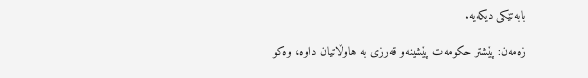بابه‌تێكی دیكه‌یه‌.

زه‌مه‌ن: پێشتر حكومه‌ت پێشینه‌و قه‌رزی به ‌هاوڵاتیان داوه‌، وه‌كو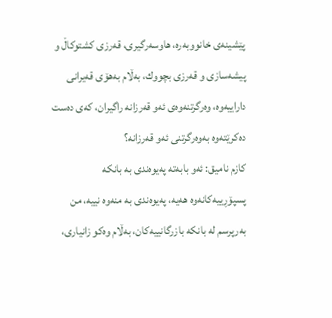پێشینه‌ی خانووبه‌ره‌، هاوسه‌رگیری، قه‌رزی كشتوكاڵ و پیشه‌سازی و قه‌رزی بچووك، به‌ڵام به‌هۆی قه‌یرانی داراییه‌وه‌، وه‌رگرتنه‌وه‌ی ئه‌و قه‌رزانه‌ راگیران، كه‌ی ده‌ست ده‌كرێته‌وه‌ به‌وه‌رگرتنی ئه‌و قه‌رزانه‌؟
كازم نامیق: ئه‌و بابه‌ته‌ په‌یوه‌ندی به‌ بانكه‌‌ پسپۆڕییه‌كانه‌وه‌ هه‌یه‌، په‌یوه‌ندی به‌ منه‌وه‌ نییه‌، من به‌رپرسم له‌ بانكه‌ بازرگانییه‌كان، به‌ڵام وه‌كو زانیاری،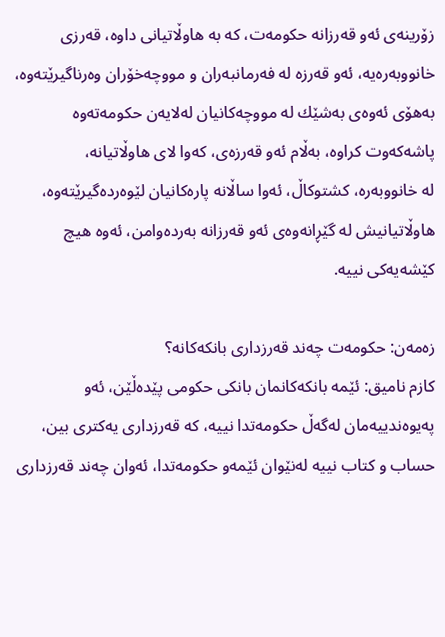زۆرینه‌ی ئه‌و قه‌رزانه‌ حكومه‌ت، كه‌ به ‌هاوڵاتیانی داوه‌، قه‌رزی خانووبه‌ره‌یه‌، ئه‌و قه‌رزه‌ له ‌فه‌رمانبه‌ران و مووچه‌خۆران وه‌رناگیرێته‌وه‌، به‌هۆی ئه‌وه‌ی به‌شێك له ‌مووچه‌كانیان له‌لایه‌ن حكومه‌ته‌وه‌ پاشه‌كه‌وت كراوه‌، به‌ڵام ئه‌و قه‌رزه‌ی، كه‌وا لای هاوڵاتیانه‌، له ‌خانووبه‌ره‌، كشتوكاڵ، ئه‌وا ساڵانه‌ پاره‌كانیان لێوه‌رده‌گیرێته‌وه‌، هاوڵاتیانیش له‌ گێڕانه‌وه‌ی ئه‌و قه‌رزانه‌ به‌رده‌وامن، ئه‌وه‌ هیچ كێشه‌یه‌كی نییه‌.

زه‌مه‌ن: حكومه‌ت چه‌ند قه‌رزداری بانكه‌كانه؟
كازم نامیق: ئێمه‌ بانكه‌كانمان بانكی حكومی پێده‌ڵێن، ئه‌و په‌یوه‌ندییه‌مان له‌گه‌ڵ حكومه‌تدا نییه، كه‌ قه‌رزداری یه‌كتری بین‌، حساب و كتاب نییه‌ له‌نێوان ئێمه‌و حكومه‌تدا، ئه‌وان چه‌ند قه‌رزداری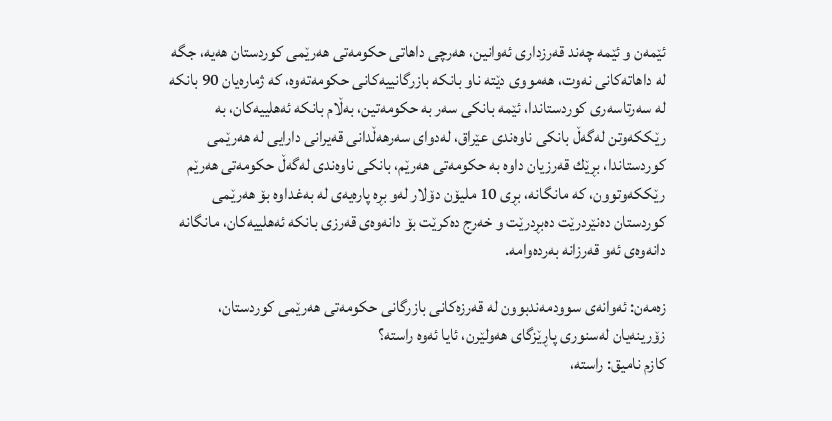ئێمه‌ن و ئێمه‌ چه‌ند قه‌رزداری ئه‌وانین، هه‌رچی داهاتی حكومه‌تی هه‌رێمی كوردستان هه‌یه‌، جگه‌ له ‌داهاته‌كانی نه‌وت، هه‌مووی دێته‌ ناو بانكه‌ بازرگانییه‌كانی حكومه‌ته‌وه‌، كه‌ ژماره‌یان 90 بانكه له ‌سه‌رتاسه‌ری ‌كوردستاندا‌‌، ئێمه‌ بانكی سه‌ر به‌ حكومه‌تین، به‌ڵام بانكه‌ ئه‌هلییه‌كان، به‌ رێككه‌وتن له‌گه‌ڵ بانكی ناوه‌ندی عێراق، له‌دوای سه‌رهه‌ڵدانی قه‌یرانی دارایی له‌ هه‌رێمی كوردستاندا، بڕێك قه‌رزیان داوه‌ به ‌حكومه‌تی هه‌رێم، بانكی ناوه‌ندی له‌گه‌ڵ حكومه‌تی هه‌رێم رێككه‌وتوون‌، كه‌ مانگانه، بڕی 10 ملیۆن دۆلار له‌و بڕه‌ پاره‌یه‌ی له ‌به‌غداوه‌ بۆ هه‌رێمی كوردستان ده‌نێردرێت ده‌بڕدرێت و خه‌رج ده‌كرێت بۆ دانه‌وه‌ی قه‌رزی بانكه‌ ئه‌هلییه‌كان، مانگانه‌ دانه‌وه‌ی ئه‌و قه‌رزانه‌ به‌رده‌وامه‌.

زه‌مه‌ن: ئه‌وانه‌ی سوودمه‌ندبوون له ‌قه‌رزه‌كانی بازرگانی حكومه‌تی هه‌رێمی كوردستان، زۆرینه‌یان له‌سنوری پاڕێزگای هه‌ولێرن، ئایا ئه‌وه‌ راسته‌؟
كازم نامیق: راسته‌،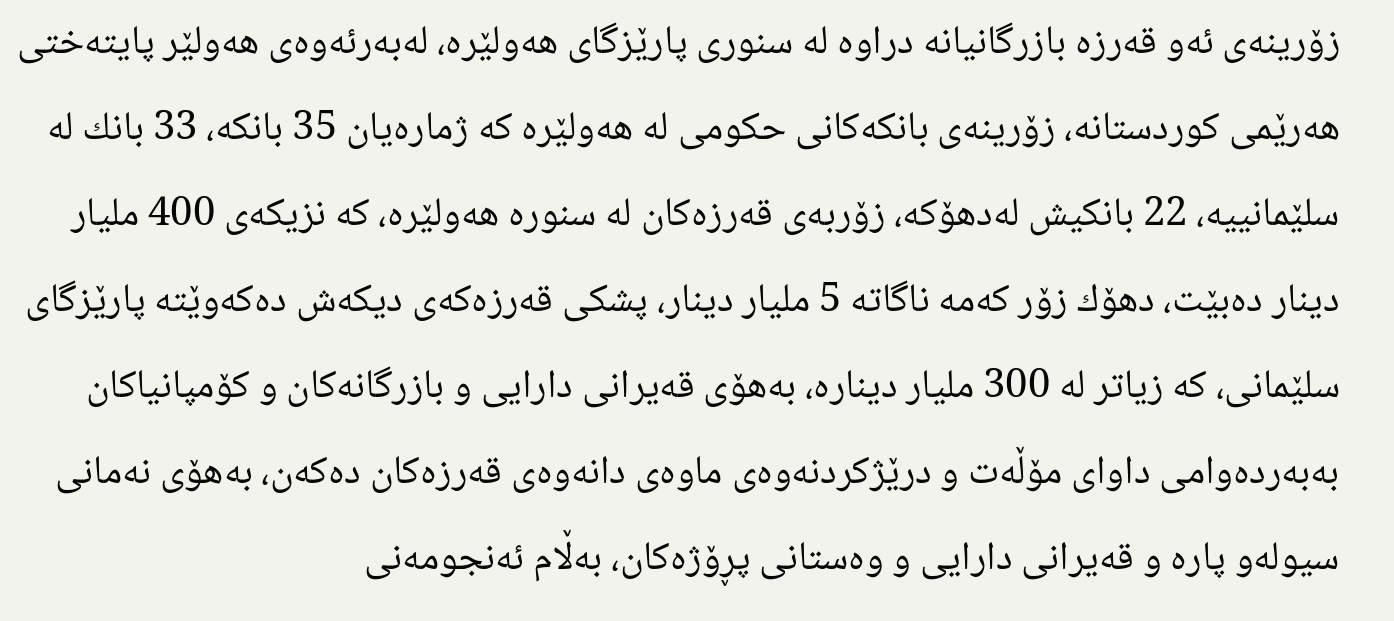زۆرینه‌ی ئه‌و قه‌رزه‌ بازرگانیانه‌ دراوه‌ له ‌سنوری پارێزگای هه‌ولێره‌، له‌به‌رئه‌وه‌ی هه‌ولێر پایته‌ختی هه‌رێمی كوردستانه‌، زۆرینه‌ی بانكه‌كانی حكومی له ‌هه‌ولێره‌ كه‌ ژماره‌یان 35 بانكه‌، 33 بانك له‌ سلێمانییه‌، 22 بانكیش له‌دهۆكه‌، زۆربه‌ی قه‌رزه‌كان له‌ سنوره‌ هه‌ولێره‌، كه‌ نزیكه‌ی 400 ملیار دینار ده‌بێت، دهۆك زۆر كه‌مه‌ ناگاته‌ 5 ملیار دینار، پشكی قه‌رزه‌كه‌ی دیكه‌ش ده‌كه‌وێته‌ پارێزگای سلێمانى، كه‌ زیاتر له‌ 300 ملیار دیناره‌، به‌هۆی قه‌یرانی دارایی و بازرگانه‌كان و كۆمپانیاكان به‌به‌رده‌وامی داوای مۆڵه‌ت و درێژكردنه‌وه‌ی ماوه‌ی دانه‌وه‌ی قه‌رزه‌كان ده‌كه‌ن، به‌هۆی نه‌مانی سیوله‌و پاره‌ و قه‌یرانی دارایی و وه‌ستانی پڕۆژه‌كان، به‌ڵام ئه‌نجومه‌نی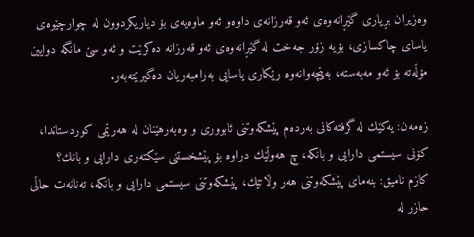وه‌زیران بڕیاری گێڕانه‌وه‌ی ئه‌و قه‌رزانه‌ی داوه‌و ئه‌و ماوه‌یه‌ی بۆ دیاریكردوون له ‌چوارچێوه‌ی یاسای چاكسازی، بۆیه‌ زۆر جه‌خت له ‌گێڕانه‌وه‌ی ئه‌و قه‌رزانه‌ ده‌كرێت و ئه‌و سێ مانگه‌ دوایین مۆڵه‌ته‌ بۆ ئه‌و مه‌به‌سته‌، به‌پێچه‌وانه‌وه‌ رێكاری یاسایی به‌رامبه‌ریان ده‌گیرێته‌به‌ر.

زه‌مه‌ن: یه‌كێك له ‌گرفته‌كانی به‌رده‌م پێشكه‌وتنی ئابووری و وه‌به‌رهێنان له‌ هه‌رێمی ‌كوردستاندا، كۆنی سیستمی دارایی و بانكه‌، چ هه‌وڵێك دراوه‌ بۆ پێشخستنی سێكته‌ری دارایی و بانك؟
كازم نامیق: بنه‌مای پێشكه‌وتنی هه‌ر وڵاتێك، پێشكه‌وتنی سیستمی دارایی و بانكه‌، ته‌نانه‌ت حاڵى حازر له‌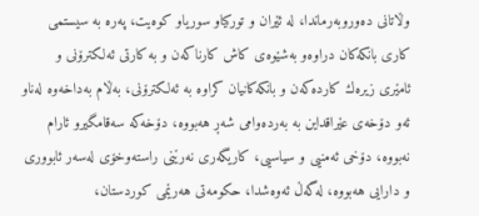وڵاتانی ده‌وروبه‌رماندا، له‌ ئێران و توركیاو سوریاو كوه‌یت، په‌ره‌ به ‌سیستمی كاری بانكه‌كان دراوه‌و به‌شێوه‌ی كاش كارناكه‌ن و به‌ كارتی ئه‌لكترۆنی و ئامێری زیره‌ك كارده‌كه‌ن و بانكه‌كانیان كراوه‌ به‌ ئه‌لكترۆنی، به‌ڵام به‌داخه‌وه‌ له‌ناو ئه‌و دۆخه‌ی عێراقداین به‌ به‌رده‌وامی شه‌ڕ هه‌بووه‌، دۆخه‌كه‌ سه‌قامگیرو ئارام نه‌بووه‌، دۆخی ئه‌منیی و سیاسیی، كاریگه‌ری نه‌رێنی راسته‌وخۆی له‌سه‌ر ئابووری و دارایی هه‌بووه‌، له‌گه‌ڵ ئه‌وه‌شدا، حكومه‌تی هه‌رێمی كوردستان،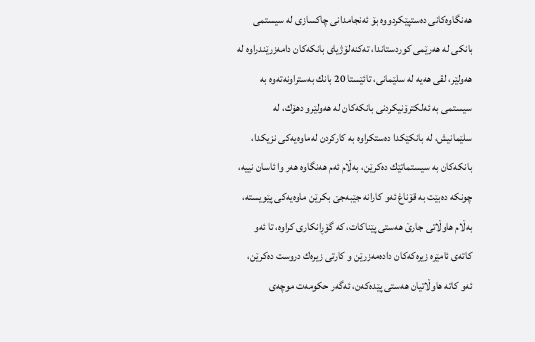هه‌نگاوه‌كانی ده‌ستپێكردووه‌ بۆ ئه‌نجامدانی چاكسازی له‌ سیستمی بانكی له‌ هه‌رێمی كوردستاندا، ته‌كنه‌لۆژیای بانكه‌كان دامه‌زرێندراوه‌ له‌ هه‌ولێر، لقی هه‌یه‌ له ‌سلێمانی، ‌تائێستا 20 بانك به‌ستراونه‌ته‌وه‌ به‌ سیستمی به‌ ئه‌لكترۆنیكردنی بانكه‌كان له ‌هه‌ولێرو دهۆك، لە سلێمانیش، له ‌بانكێكدا ده‌ستكراوه‌ به‌ كاركردن له‌ماوه‌یه‌كی نزیكدا، بانكه‌كان به‌ سیستماتێك ده‌كرێن، به‌ڵام ئه‌م هه‌نگاوه‌ هه‌ر وا ئاسان نییه‌، چونكه‌ ده‌بێت به ‌قۆناغ ئه‌و كارانه‌ جێبه‌جێ بكرێن ماوه‌یه‌كی پێویسته‌، به‌ڵام هاوڵاتی جارێ هه‌ستی پێناكات، كه‌ گۆڕانكاری كراوه‌، تا ئه‌و كاته‌ی ئامێره‌ زیره‌كه‌كان داده‌مەزرێن و كارتی زیره‌ك دروست ده‌كرێن، ئه‌و كاته‌ هاوڵاتیان هه‌ستی پێده‌كه‌ن، ئه‌گه‌ر حكومه‌ت موچه‌ی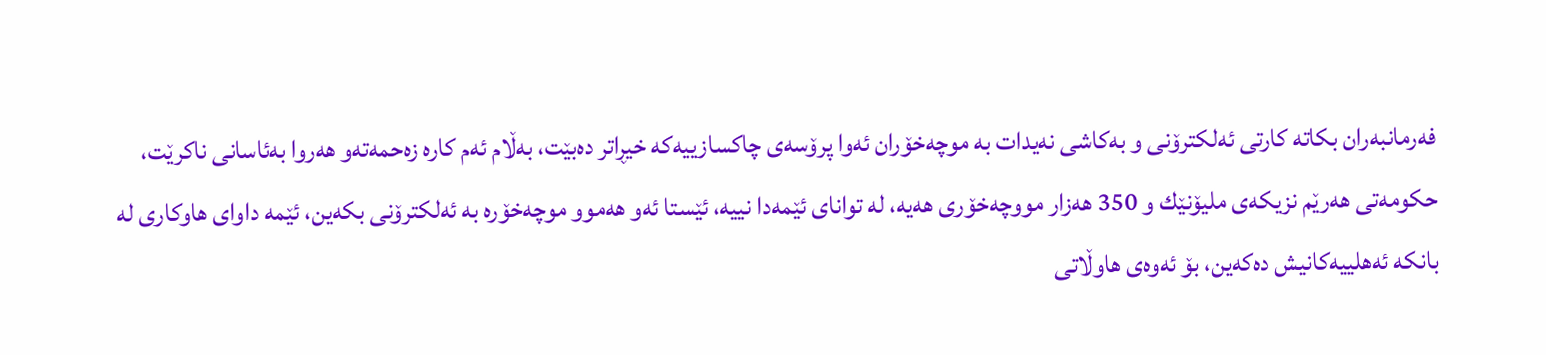فه‌رمانبه‌ران بكاته‌ كارتی ئه‌لكترۆنی و به‌كاشی نه‌یدات به ‌موچه‌خۆران ئه‌وا پرۆسه‌ی چاكسازییه‌كه‌ خیڕاتر ده‌بێت، به‌ڵام ئه‌م كاره‌ زه‌حمه‌ته‌و هه‌روا به‌ئاسانی ناكرێت، حكومه‌تی هه‌رێم نزیكه‌ی ملیۆنێك و 350 هه‌زار مووچه‌خۆری هه‌یه‌، له‌ توانای ئێمه‌دا نییه‌، ئێستا ئه‌و هه‌موو موچه‌خۆره به‌ ئه‌لكترۆنی بكه‌ین، ئێمه‌ داوای هاوكاری له‌ بانكه‌ ئه‌هلییه‌كانیش ده‌كه‌ین، بۆ ئه‌وه‌ی هاوڵاتی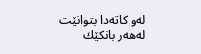له‌و كاته‌دا بتوانێت له‌هه‌ر بانكێك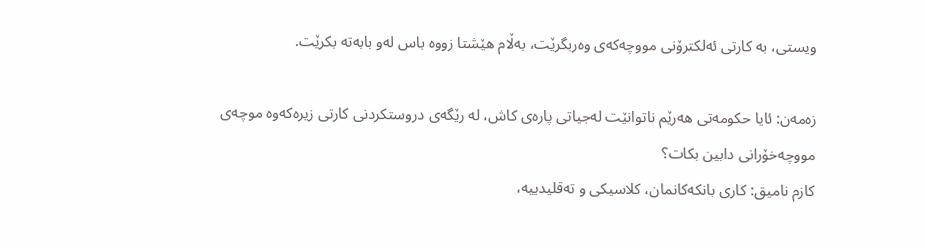ویستی، به‌ كارتی ئه‌لكترۆنی مووچه‌كه‌ی وه‌ربگرێت، به‌ڵام هێشتا زووه‌ باس له‌و بابه‌ته‌ بكرێت.

زه‌مه‌ن: ئایا حكومه‌تی هه‌رێم ناتوانێت له‌جیاتی پاره‌ی كاش، له‌ رێگه‌ی دروستكردنی كارتی زیره‌كه‌وه‌ موچه‌ی مووچه‌خۆرانی دابین بكات؟
كازم نامیق: كاری بانكه‌كانمان، كلاسیكی و ته‌قلیدییه‌،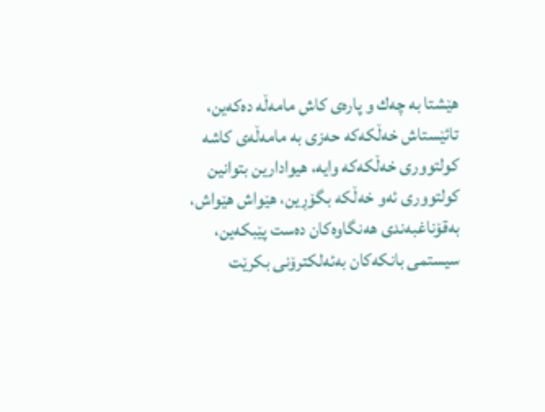هێشتا به‌ چه‌ك و پاره‌ی كاش مامه‌ڵه‌ ده‌كه‌ین، تائێستاش خه‌ڵكه‌كه‌ حه‌زی به ‌مامه‌ڵه‌ی كاشه كو‌لتووری خه‌ڵكه‌كه‌ وایه‌‌، هیوادارین بتوانین كو‌لتووری ئه‌و خه‌ڵكه‌ بگۆڕین، هێواش هێواش، به‌قۆناغبه‌ندی هه‌نگاوه‌كان ده‌ست پێبكه‌ین، سیستمی بانكه‌كان به‌ئه‌لكترۆنی بكرێت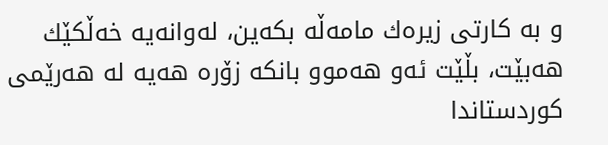و به‌ كارتی زیره‌ك مامه‌ڵه‌ بكه‌ین، له‌وانه‌یه‌ خه‌ڵكێك هه‌بێت، بڵێت ئه‌و هه‌موو بانكه‌ زۆره هه‌یه‌ له‌ هه‌رێمی كوردستاندا‌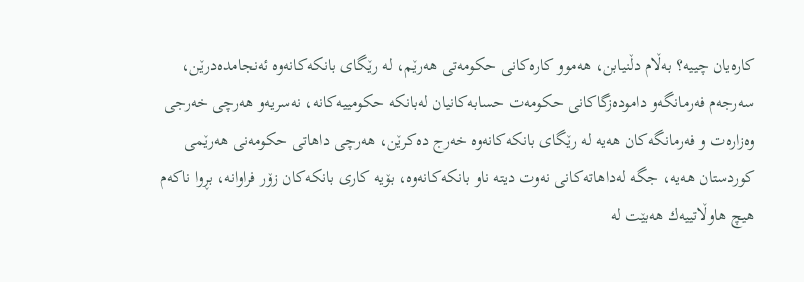كاره‌یان چییه‌؟ به‌ڵام دڵنیابن، هه‌موو كاره‌كانی حكومه‌تی هه‌رێم، له‌ رێگای بانكه‌كانه‌وه‌ ئه‌نجامده‌درێن، سه‌رجه‌م فه‌رمانگه‌و داموده‌زگاكانی حكومه‌ت حسابه‌كانیان له‌بانكه‌ حكومییه‌كانه‌، نه‌سریه‌و هه‌رچی خه‌رجی وه‌زاره‌ت و فه‌رمانگه‌كان هه‌یه‌ له‌ رێگای بانكه‌كانه‌وه‌ خه‌رج ده‌كرێن، هه‌رچی داهاتی حكومه‌نی هه‌رێمی كوردستان هه‌یه‌، جگه‌ له‌داهاته‌كانی نه‌وت دیته‌ ناو بانكه‌كانه‌وه‌، بۆیه‌ كاری بانكه‌كان زۆر فراوانه‌، بڕوا ناكه‌م هیچ هاوڵاتییه‌ك هه‌بێت له‌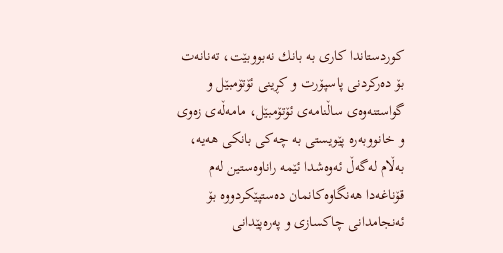كوردستاندا كاری به‌ بانك نه‌بووبێت، ته‌نانه‌ت بۆ ده‌ركردنی پاسپۆرت و كڕینی ئۆتۆمبێل و گواستنه‌وه‌ی ساڵنامه‌ی ئۆتۆمبێل، مامه‌ڵه‌ی زه‌وی و خانووبه‌ره‌ پێویستی به‌ چه‌كی بانكی هه‌یه‌، به‌ڵام له‌گه‌ڵ ئه‌وه‌شدا ئێمه‌ راناوه‌ستین له‌م قۆناغه‌دا هه‌نگاوه‌كانمان ده‌ستپێكردووه‌ بۆ ئه‌نجامدانی چاكسازی و په‌ره‌پێدانی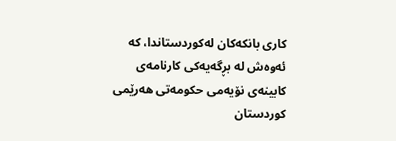كاری بانكه‌كان له‌كوردستاندا، كه‌ ئه‌وه‌ش له ‌بڕگه‌یه‌كی ‌كارنامه‌ی كابینه‌ی نۆیه‌می حكومه‌تی هه‌رێمی كوردستان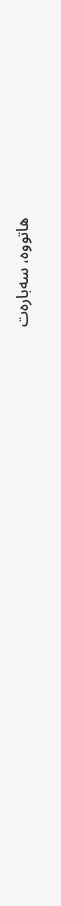هاتووه‌، سه‌باره‌ت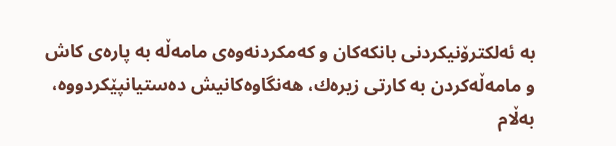به ‌ئه‌لكترۆنیكردنی بانكه‌كان و كه‌مكردنه‌وه‌ی مامه‌ڵه‌ به ‌پاره‌ی كاش و مامه‌ڵه‌كردن به ‌كارتی زیره‌ك، هه‌نگاوه‌كانیش ده‌ستیانپێكردووه‌، به‌ڵام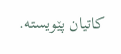كاتیان پێویسته‌.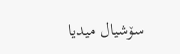سۆشیال میدیا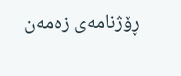ڕۆژنامەی زەمەن